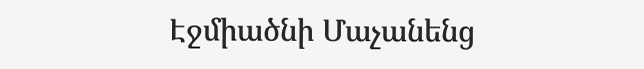Էջմիածնի Մաչանենց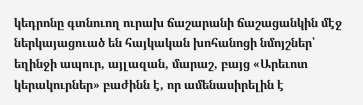կեդրոնը գտնուող ուրախ ճաշարանի ճաշացանկին մէջ ներկայացուած են հայկական խոհանոցի նմոյշներ՝ եղինջի ապուր, այլազան, մարաշ, բայց «Արեւոտ կերակուրներ» բաժինն է, որ ամենասիրելին է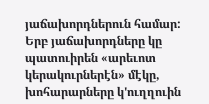յաճախորդներուն համար: Երբ յաճախորդները կը պատուիրեն «արեւոտ կերակուրներէն» մէկը, խոհարարները կ'ուղղուին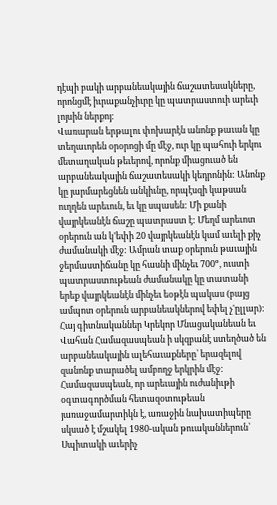դէպի բակի արբանեակային ճաշատեսակները, որոնցմէ իւրաքանչիւրը կը պատրաստուի արեւի լոյսին ներքոյ:
Վառարան երթալու փոխարէն անոնք թաւան կը տեղաւորեն օրօրոցի մը մէջ, ուր կը պահուի երկու մետաղական թեւերով, որոնք միացուած են արբանեակային ճաշատեսակի կեդրոնին: Անոնք կը յարմարեցնեն անկիւնը, որպէսզի կաթսան ուղղեն արեւուն, եւ կը սպասեն: Մի քանի վայրկեանէն ճաշը պատրաստ է: Մեղմ արեւոտ օրերուն ան կ'եփի 20 վայրկեանէն կամ աւելի քիչ ժամանակի մէջ: Ամրան տաք օրերուն թաւային ջերմաստիճանը կը հասնի մինչեւ 700º, ուստի պատրաստութեան ժամանակը կը տատանի երեք վայրկեանէն մինչեւ եօթէն պակաս (բայց ամպոտ օրերուն արբանեակներով եփել չ'ըլլար):
Հայ գիտնականներ Կրեկոր Մնացականեան եւ Վահան Համազասպեան ի սկզբանէ ստեղծած են արբանեակային ալեհաւաքները՝ երազելով զանոնք տարածել ամբողջ երկրին մէջ: Համազասպեան, որ արեւային ուժանիւթի օգտագործման հետազօտութեան յառաջամարտիկն է, առաջին նախատիպերը սկսած է մշակել 1980-ական թուականներուն՝ Սպիտակի աւերիչ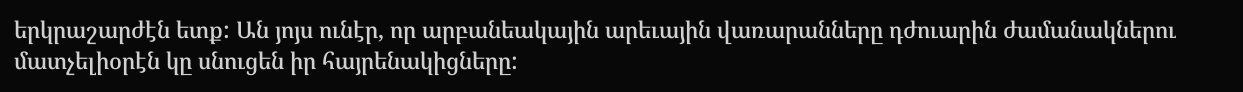երկրաշարժէն ետք: Ան յոյս ունէր, որ արբանեակային արեւային վառարանները դժուարին ժամանակներու մատչելիօրէն կը սնուցեն իր հայրենակիցները: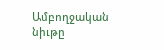Ամբողջական նիւթը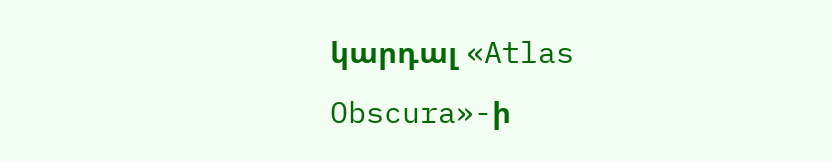կարդալ «Atlas Obscura»-ի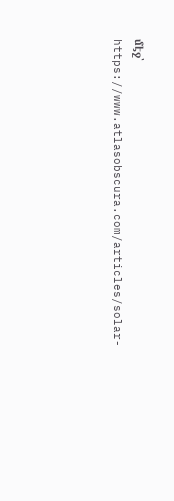մէջ՝
https://www.atlasobscura.com/articles/solar-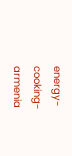energy-cooking-armenia